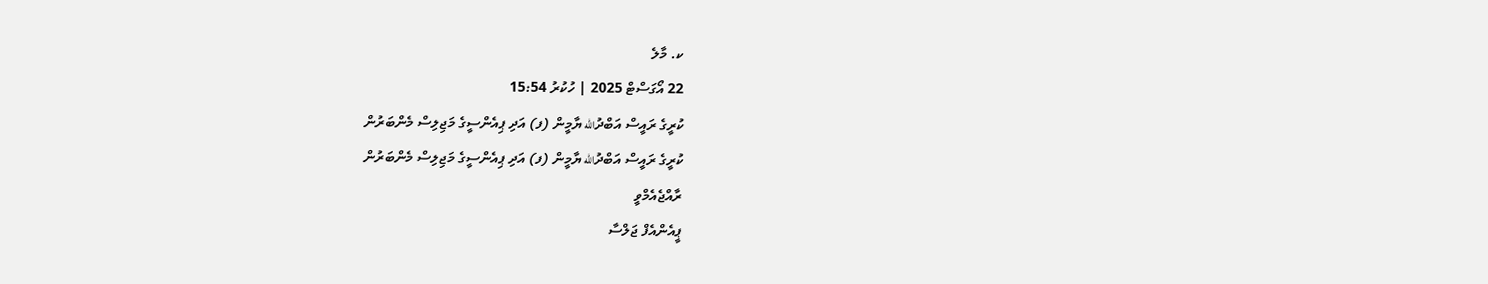ކ. މާލެ
22 އޯގަސްޓް 2025 | ހުކުރު 15:54
ކުރީގެ ރައީސް އަބްދުالله ޔާމީން (ފ) އަދި ޕިއެންސީގެ މަޖިލިސް މެންބަރުން
ކުރީގެ ރައީސް އަބްދުالله ޔާމީން (ފ) އަދި ޕިއެންސީގެ މަޖިލިސް މެންބަރުން
ރާއްޖެއެމްވީ
ޕީއެންއެފް ޖަލްސާ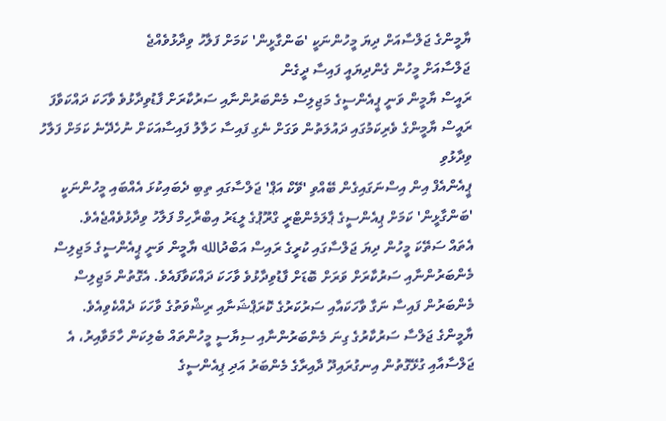ޔާމީންގެ ޖަލްސާއަށް ދިޔަ މީހުންނަކީ 'ބަންގާޅީން' ކަމަށް ފަލާހު ވިދާޅުވެއްޖެ
ޖަލްސާއަށް މީހުން ގެންދިޔައީ ފައިސާ ދީގެން
ރައީސް ޔާމީން ވަނީ ޕީއެންސީގެ މަޖިލިސް މެންބަރުންނާއި ސަރުކާރަށް ފާޑުވިދާޅުވެ ވާހަކަ ދައްކަވާފަ
ރައީސް ޔާމީންގެ ވެރިކަމުގައި ދައުލަތުން ވަގަށް ނެގި ފައިސާ ހަލާލު ފައިސާއަކަށް ނުހެދޭނެ ކަމަށް ފަލާހު ވިދާޅުވި
ޕީއެންއެފް އިން އިސްނަގައިގެން ބޭއްވި 'ވޭކް އަޕް' ޖަލްސާގައި ތިބި ދެބައިކުޅަ އެއްބައި މީހުންނަކީ 'ބަންގާޅީން' ކަމަށް ޕިއެންސީގެ ޕާލަމެންޓްރީ ގްރޫޕުގެ ލީޑަރު އިބްރާހިމް ފަލާހު ވިދާޅުވެއްޖެއެވެ.
އެތައް ސަތޭކަ މީހުން ދިޔަ ޖަލްސާގައި ކުރީގެ ރައިސް އަބްދުالله ޔާމީން ވަނީ ޕީއެންސީގެ މަޖިލިސް މެންބަރުންނާއި ސަރުކާރަށް ވަރަށް ބޮޑަށް ފާޑުވިދާޅުވެ ވާހަކަ ދައްކަވާފައެވެ. އެގޮތުން މަޖިލިސް މެންބަރުން ފައިސާ ނަގާ ވާހަކައާއި ސަރުކަރުގެ ކޮރަޕްޝަނާއި ރިޝްވަތުގެ ވާހަކަ ދެއްކެވިއެވެ.
ޔާމީންގެ ޖަލްސާ ސަރުކާރުގެ ގިނަ މެންބަރުންނާއި ސިޔާސީ މީހުންތައް ބެލިކަން ހާމަވާއިރު، އެ ޖަލްސާއާއި ގުޅޭގޮތުން އިނގުރައިދޫ ދާއިރާގެ މެންބަރު އަދި ޕިއެންސީގެ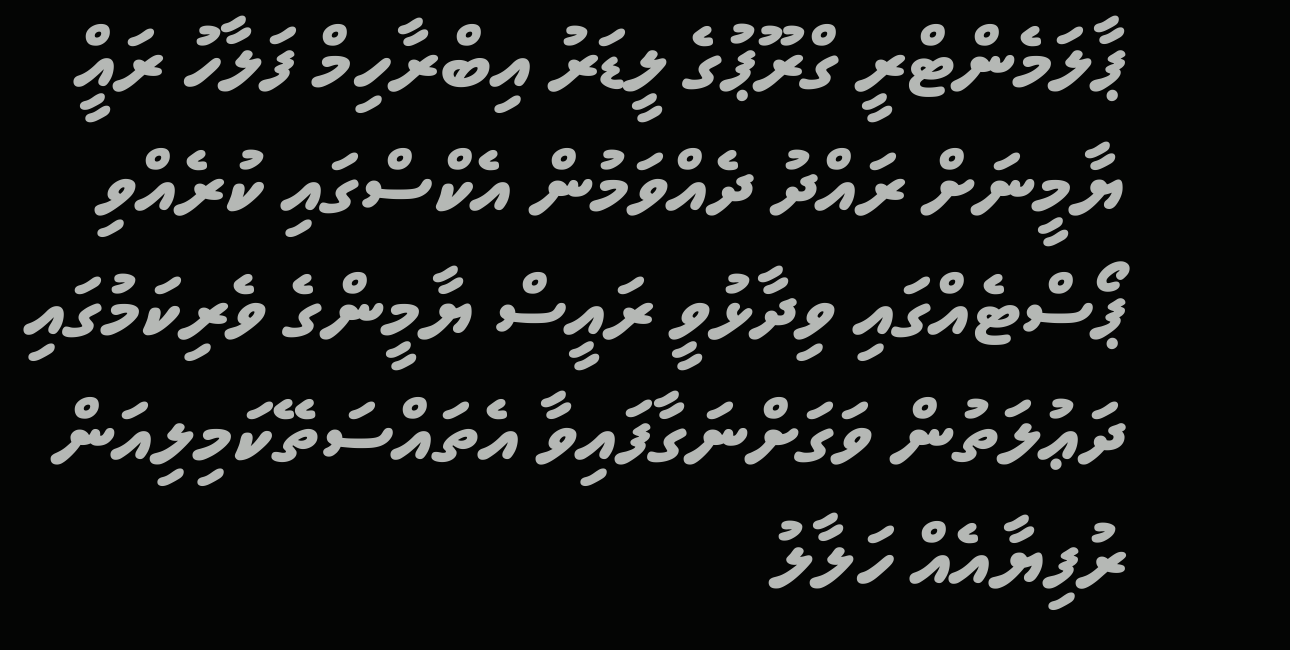ޕާލަމެންޓްރީ ގްރޫޕުގެ ލީޑަރު އިބްރާހިމް ފަލާހު ރައީް ޔާމީނަށް ރައްދު ދެއްވަމުން އެކްސްގައި ކުރެއްވި ޕޯސްޓެއްގައި ވިދާޅުވީ ރައީސް ޔާމީންގެ ވެރިކަމުގައި ދަޢުލަތުން ވަގަށްނަގާފައިވާ އެތައްސަތޭކަމިލިއަން ރުފިޔާއެއް ހަލާލު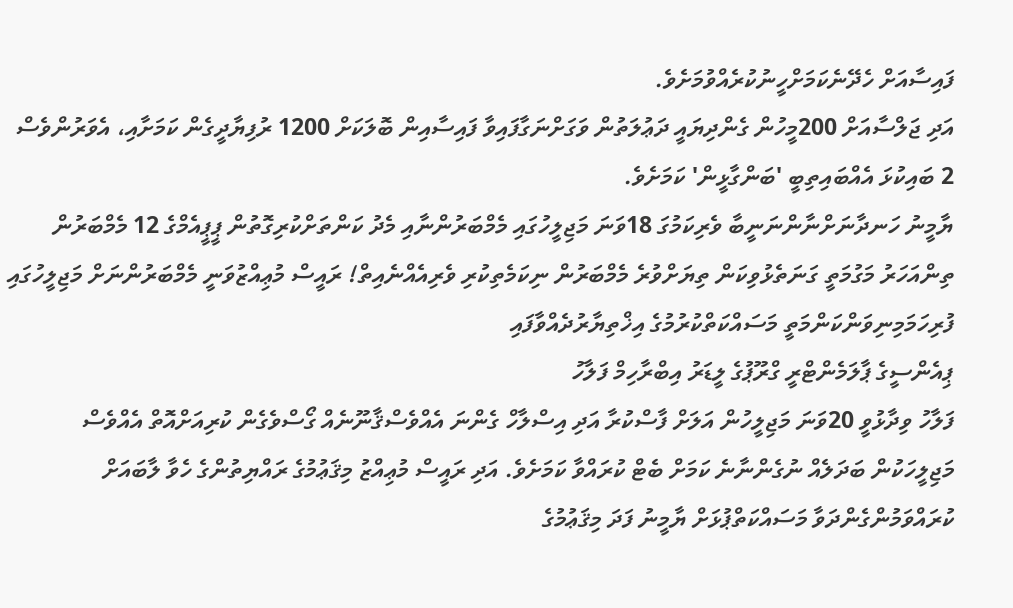ފައިސާއަށް ހެދޭނެކަމަށްހީނުކުރެއްވުމަށެވެ.
އަދި ޖަލްސާއަށް 200މީހުން ގެންދިޔައީ ދަޢުލަތުން ވަގަށްނަގާފައިވާ ފައިސާއިން ބޮލަކަށް 1200 ރުފިޔާދީގެން ކަމަށާއި، އެވަރުންވެސް 2 ބައިކުޅަ އެއްބައިތިބީ 'ބަންގާޅީން' ކަމަށެވެ.
ޔާމީނު ހަނދާނަށްނާންނަނީބާ ވެރިކަމުގަ 18ވަނަ މަޖިލީހުގައި މެމްބަރުންނާއި މެދު ކަންތަށްކުރިގޮތުން ޕީޕީއެމްގެ 12 މެމްބަރުން ތިންއަހަރު މަގުމަތީ ގަނަތެޅުވިކަން ތިޔަށްވުރެ މެމްބަރުން ނިކަމެތިކުރި ވެރިއެއްނެއިތް! ރައީސް މުޢިއްޒުވަނީ މެމްބަރުންނަށް މަޖިލީހުގައި ފުރިހަމަމިނިވަންކަންމަތީ މަސައްކަތްކުރުމުގެ އިޚްތިޔާރުދެއްވާފައި
ޕިއެންސީގެ ޕާލަމެންޓްރީ ގްރޫޕުގެ ލީޑަރު އިބްރާހިމް ފަލާހު
ފަލާހު ވިދާޅުވީ 20ވަނަ މަޖިލީހުން އަލަށް ފާސްކުރާ އަދި އިސްލާހް ގެންނަ އެއްވެސްޤާނޫނެއް ގޯސްވެގެން ކުރިއަށްއޮތް އެއްވެސް މަޖިލީހަކުން ބަދަލެއް ނުގެންނާނެ ކަމަށް ބެޓް ކުރައްވާ ކަމަށެވެ. އަދި ރައީސް މުޢިއްޒު މިޤަޢުމުގެ ރައްޔިތުންގެ ހެވާ ލާބައަށް ކުރައްވަމުންގެންދަވާ މަސައްކަތްޕުޅަށް ޔާމީނު ފަދަ މިޤަޢުމުގެ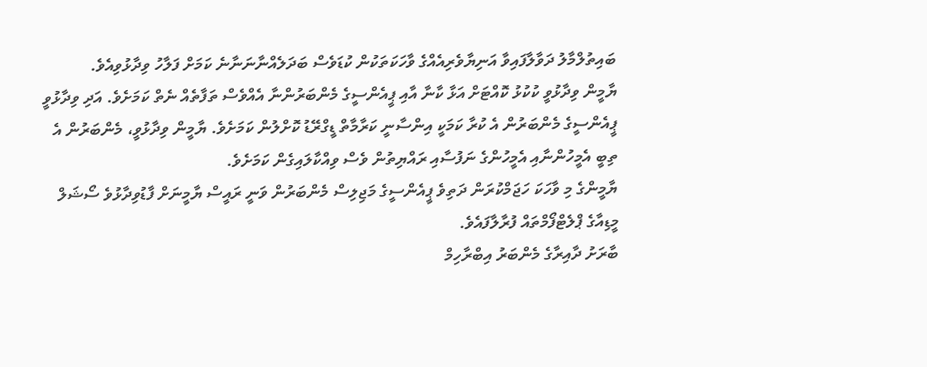ބައިތުލްމާލު ދަވާލާފައިވާ އަނިޔާވެރިއެއްގެ ވާހަކަތަކުން ކުޑަވެސް ބަދަލެއްނާނަނާނެ ކަމަށް ފަލާހު ވިދާޅުވިއެވެ.
ޔާމީން ވިދާޅުވީ ކުކުޅު ކޮއްޓަށް އަޅާ ކާނާ އާއި ޕީއެންސީގެ މެންބަރުންނާ އެއްވެސް ތަފާތެއް ނެތް ކަމަށެވެ. އަދި ވިދާޅުވީ ޕީއެންސީގެ މެންބަރުން އެ ކުރާ ކަމަކީ އިންސާނީ ކަރާމާތް ޑީގްރޭޑު ކޮށްލުން ކަމަށެވެ. ޔާމީން ވިދާޅުވީ، މެންބަރުން އެ ތިބީ އެމީހުންނާއި އެމީހުންގެ ނަފުސާއި ރައްޔިތުން ވެސް ވިއްކާލައިގެން ކަމަށެވެ.
ޔާމީންގެ މި ވާހަކަ ހަޖަމްކުރަން ދަތިވެ ޕީއެންސީގެ މަޖިލިސް މެންބަރުން ވަނީ ރައީސް ޔާމީނަށް ފާޑުވިދާޅުވެ ސޯޝަލް މީޑިއާގެ ޕްލެޓްފޯމްތައް ފުރާލާފައެވެ.
ބާރަށު ދާއިރާގެ މެންބަރު އިބްރާހިމް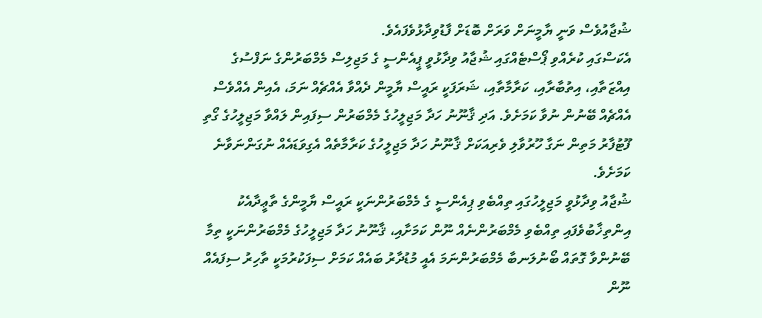ޝުޖާއުވެސް ވަނީ ޔާމީނަށް ވަރަށް ބޮޑަށް ފާޑުވިދާޅުވެފައެވެ.
އެކަސްގައި ކުރެއްވި ޕޯސްޓެއްގައި ޝުޖާއު ވިދާޅުވީ ޕީއެންސީ ގެ މަޖިލިސް މެމްބަރުންގެ ނަފްސުގެ އިއްޒަތާއި، އިތުބާރާއި، ކަރާމާތާއި، ޝަރަފަކީ ރައީސް ޔާމީން ދެއްވާ އެއްޗެއް ނަމަ، އެއިން އެއްވެސް އެއްޗެއް ބޭނުން ނުވާ ކަމަށެވެ. އަދި ޤާނޫނު ހަދާ މަޖިލީހުގެ މެމްބަރުން ސިފައިން ލައްވާ މަޖިލީހުގެ ގޯތި ފޫޓުފާރު މަތިން ނަގާ ހޫރުވާލި ވެރިއަކަށް ޤާނޫނު ހަދާ މަޖިލީހުގެ ކަރާމާތެއް އެގިވަޑައެއް ނުގަންނަވާނެ ކަމަށެވެ.
ޝުޖާއު ވިދާޅުވީ މަޖިލީހުގައި ތިއްބެވި ޕިއެންސީ ގެ މެމްބަރުންނަކީ ރައީސް ޔާމީންގެ ތާޢީދާއެކު އިންތިޚާބުވެފައި ތިއްބެވި މެމްބަރުންނެއް ނޫން ކަމަށާއި، ޤާނޫނު ހަދާ މަޖިލީހުގެ މެމްބަރުންނަކީ ތިމާ ބޭނުންވާ ގޮތައް ބޯނުލަނބާ މެމްބަރުންނަމަ އެއީ މުޑުދާރު ބައެއް ކަމަށް ސިފަކުރުމަކީ ތާހިރު ސިފައެއް ނޫން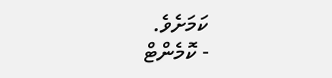ކަމަށެވެ.
- ކޮމެންޓް